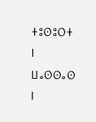ⵜⵓⵙⵓⵔⵜ ⵏ ⵡⴰⵙⵙⴰⵙ ⵏ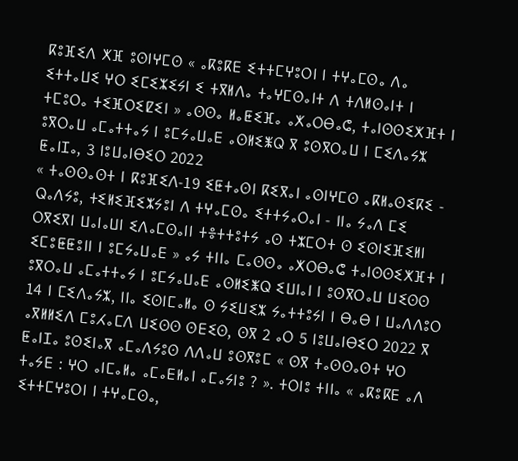ⴽⵓⴼⵉⴷ ⵅⴼ ⵓⵙⵏⵖⵎⵙ « ⴰⴽⵓⴽⴹ ⵉⵜⵜⵎⵖⵓⵔⵏ ⵏ ⵜⵖⴰⵎⵙⴰ ⴷⴰ ⵉⵜⵜⴰⵡⵉ ⵖⵔ ⵉⵎⵉⵣⵉⵢⵏ ⵉ ⵜⴳⵍⴷⴰ ⵜⴰⵖⵎⵙⴰⵏⵜ ⴷ ⵜⴷⵍⵙⴰⵏⵜ ⵏ ⵜⵎⵓⵔⴰ ⵜⵉⴼⵔⵉⵇⵉⵏ » ⴰⵙⵙⴰ ⵍⴰⵟⵉⴼⴰ ⴰⵅⴰⵔⴱⴰⵛ, ⵜⴰⵏⵙⵙⵉⵅⴼⵜ ⵏ ⵓⴳⵔⴰⵡ ⴰⵎⴰⵜⵜⴰⵢ ⵏ ⵓⵎⵢⴰⵡⴰⴹ ⴰⵙⵍⵉⵥⵕ ⴳ ⵓⵙⴳⵔⴰⵡ ⵏ ⵎⵉⴷⴰⵢⵣ
ⵟⴰⵏⵊⴰ, 3 ⵏⵓⵡⴰⵏⴱⵉⵔ 2022
« ⵜⴰⵙⵙⴰⵙⵜ ⵏ ⴽⵓⴼⵉⴷ-19 ⵉⵟⵜⴰⵙⵏ ⴽⵉⴳⴰⵏ ⴰⵙⵏⵖⵎⵙ ⴰⴽⵍⴰⵙⵉⴽⵉ - ⵕⴰⴷⵢⵓ, ⵜⵉⵍⵉⴼⵉⵣⵢⵓⵏ ⴷ ⵜⵖⴰⵎⵙⴰ ⵉⵜⵜⵢⴰⵔⴰⵏ - ⵏⵏⴰ ⵢⴰⴷ ⵎⵉ ⵔⴳⵉⴳⵏ ⵡⴰⵏⴰⵡⵏ ⵉⴷⴰⵎⵙⴰⵏⵏ ⵜⴻⵜⵜⵓⵜⵢ ⴰⵙ ⵜⵣⵎⵔⵜ ⵙ ⵉⵙⵏⵉⴼⵉⵍⵏ ⵉⵎⵓⵟⵟⵓⵏⵏ ⵏ ⵓⵎⵢⴰⵡⴰⴹ » ⴰⵢ ⵜⵏⵏⴰ ⵎⴰⵙⵙⴰ ⴰⵅⵔⴱⴰⵛ ⵜⴰⵏⵙⵙⵉⵅⴼⵜ ⵏ ⵓⴳⵔⴰⵡ ⴰⵎⴰⵜⵜⴰⵢ ⵏ ⵓⵎⵢⴰⵡⴰⴹ ⴰⵙⵍⵉⵥⵕ ⵉⵡⵏⴰⵏ ⵏ ⵓⵙⴳⵔⴰⵡ ⵡⵉⵙⵙ 14 ⵏ ⵎⵉⴷⴰⵢⵣ, ⵏⵏⴰ ⵉⵙⵏⵎⴰⵍⴰ ⵙ ⵢⵉⵡⵉⵣ ⵢⴰⵜⵜⵓⵢⵏ ⵏ ⴱⴰⴱ ⵏ ⵡⴰⴷⴷⵓⵔ ⴰⴳⵍⵍⵉⴷ ⵎⵓⵃⴰⵎⴷ ⵡⵉⵙⵙ ⵙⴹⵉⵙ, ⵙⴳ 2 ⴰⵔ 5 ⵏⵓⵡⴰⵏⴱⵉⵔ 2022 ⴳ ⵟⴰⵏⵊⴰ ⵓⵙⵉⵏⴰⴳ ⴰⵎⴰⴷⵢⵓⵙ ⴷⴷⴰⵡ ⵓⵙⴳⵓⵎ « ⵙⴳ ⵜⴰⵙⵙⴰⵙⵜ ⵖⵔ ⵜⴰⵢⴹ : ⵖⵔ ⴰⵏⵎⴰⵍⴰ ⴰⵎⴰⴹⵍⴰⵏ ⴰⵎⴰⵢⵏⵓ ? ». ⵜⵔⵏⵓ ⵜⵏⵏⴰ « ⴰⴽⵓⴽⴹ ⴰⴷ ⵉⵜⵜⵎⵖⵓⵔⵏ ⵏ ⵜⵖⴰⵎⵙⴰ,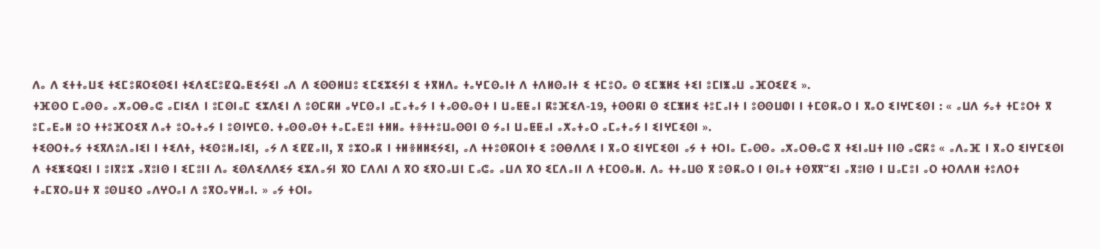ⴷⴰ ⴷ ⵉⵜⵜⴰⵡⵉ ⵜⵉⵎⵓⴽⵔⵉⵙⵉⵏ ⵜⵉⴷⵉⵎⵓⵇⵕⴰⵟⵉⵢⵉⵏ ⴰⴷ ⴷ ⵉⵙⵙⵍⵡⵓ ⵉⵎⵉⵣⵉⵢⵏ ⵉ ⵜⴳⵍⴷⴰ ⵜⴰⵖⵎⵙⴰⵏⵜ ⴷ ⵜⴷⵍⵙⴰⵏⵜ ⵉ ⵜⵎⵓⵔⴰ ⵙ ⵉⵎⵥⵍⵉ ⵜⵉⵏ ⵓⵎⵏⵥⴰⵡ ⴰⴼⵔⵉⵇⵉ ».
ⵜⴼⵙⵔ ⵎⴰⵙⵙⴰ ⴰⵅⴰⵔⴱⴰⵛ ⴰⵎⵏⵉⴷ ⵏ ⵓⵎⵙⵏⴰⵎ ⵉⵣⴷⵉⵏ ⴷ ⵓⵙⵎⴽⵍ ⴰⵖⵎⵙⴰⵏ ⴰⵎⴰⵜⴰⵢ ⵏ ⵜⴰⵙⵙⴰⵙⵜ ⵏ ⵡⴰⵟⵟⴰⵏ ⴽⵓⴼⵉⴷ-19, ⵜⵙⵙⴽⵏ ⵙ ⵉⵎⵥⵍⵉ ⵜⵓⵎⴰⵏⵜ ⵏ ⵓⵙⵙⵡⵀⵏ ⵏ ⵜⵎⵙⴽⴰⵔ ⵏ ⴳⴰⵔ ⵉⵏⵖⵎⵉⵙⵏ : « ⴰⵡⴷ ⵢⴰⵜ ⵜⵎⵓⵔⵜ ⴳ ⵓⵎⴰⴹⴰⵍ ⵓⵔ ⵜⵜⵓⴼⵔⵉⴳ ⴷⴰⵜ ⵓⵔⴰⵜⴰⵢ ⵏ ⵓⵙⵏⵖⵎⵙ. ⵜⴰⵙⵙⴰⵙⵜ ⵜⴰⵎⴰⴹⵓⵏ ⵜⵍⵍⴰ ⵜⴻⵜⵜⵓⵡⴰⵙⵙⵏ ⵙ ⵢⴰⵏ ⵡⴰⵟⵟⴰⵏ ⴰⵅⴰⵜⴰⵔ ⴰⵎⴰⵜⴰⵢ ⵏ ⵉⵏⵖⵎⵉⵙⵏ ».
ⵜⵉⵙⵔⵜⴰⵢ ⵜⵉⴳⴷⵓⴷⴰⵏⵉⵏ ⵏ ⵜⵉⴷⵜ, ⵜⵉⵙⵓⵍⴰⵏⵉⵏ, ⴰⵢ ⴷ ⵉⵇⵇⴰⵏⵏ, ⴳ ⵓⵣⵔⴰⴽ ⵏ ⵜⵍⴻⵍⵍⵉⵢⵉⵏ, ⴰⴷ ⵜⵜⵓⵙⴽⵔⵏⵜ ⵉ ⵓⵙⴱⴷⴷⵉ ⵏ ⴳⴰⵔ ⵉⵏⵖⵎⵉⵙⵏ ⴰⵢ ⵜ ⵜⵔⵏⴰ ⵎⴰⵙⵙⴰ ⴰⵅⴰⵔⴱⴰⵛ ⴳ ⵜⵉⵏⴰⵡⵜ ⵏⵏⵙ ⴰⵛⴽⵓ « ⴰⴷⴰⴼ ⵏ ⴳⴰⵔ ⵉⵏⵖⵎⵉⵙⵏ ⴷ ⵜⵉⵥⵉⵕⵉⵏ ⵏ ⵓⵏⴳⵓⵣ ⴰⴳⵓⵏⵙ ⵏ ⵉⵎⵓⵏⵏ ⴷⴰ ⵉⵙⴷⵉⴷⴷⵉⵢ ⵉⵣⴷⴰⵢⵏ ⴳⵔ ⵎⴷⴷⵏ ⴷ ⴳⵔ ⵉⴳⵔⴰⵡⵏ ⵎⴰⵛⴰ ⴰⵡⴷ ⴳⵔ ⵉⵎⴷⴰⵏⵏ ⴷ ⵜⵎⵔⵙⴰⵍ. ⴷⴰ ⵜⵜⴰⵡⵙ ⴳ ⵓⵙⴽⴰⵔ ⵏ ⵙⵏⴰⵜ ⵜⵙⴳⴳⵯⵉⵏ ⴰⴳⵓⵏⵙ ⵏ ⵡⴰⵎⵓⵏ ⴰⵔ ⵜⵔⴷⴷⵍ ⵜⵓⴷⵔⵜ ⵜⴰⵎⴳⵔⴰⵡⵜ ⴳ ⵓⵙⵡⵉⵔ ⴰⴷⵖⵔⴰⵏ ⴷ ⵓⴳⵔⴰⵖⵍⴰⵏ. » ⴰⵢ ⵜⵔⵏⴰ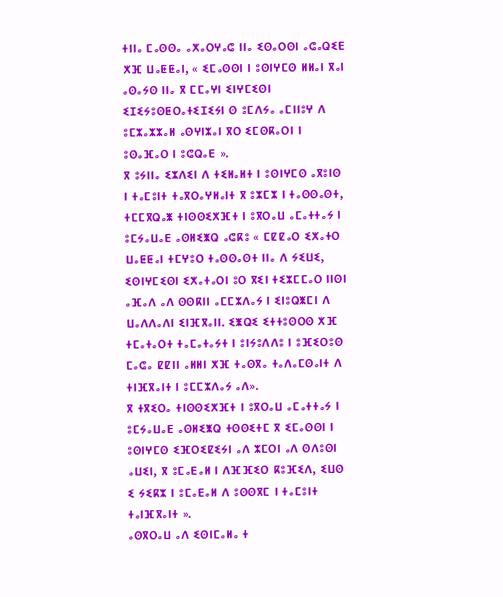ⵜⵏⵏⴰ ⵎⴰⵙⵙⴰ ⴰⵅⴰⵔⵖⴰⵛ ⵏⵏⴰ ⵉⵙⴰⵔⵙⵏ ⴰⵛⴰⵕⵉⴹ ⵅⴼ ⵡⴰⵟⵟⴰⵏ, « ⵉⵎⴰⵙⵙⵏ ⵏ ⵓⵙⵏⵖⵎⵙ ⵍⵍⴰⵏ ⴳⴰⵏ ⴰⵙⴰⵢⵙ ⵏⵏⴰ ⴳ ⵎⵎⴰⵖⵏ ⵉⵏⵖⵎⵉⵙⵏ ⵉⵊⵉⵢⵓⵙⵟⵔⴰⵜⵉⵊⵉⵢⵏ ⵙ ⵓⵎⴷⵢⴰ ⴰⵎⵏⵏⵓⵖ ⴷ ⵓⵎⵣⴰⵣⵣⴰⵍ ⴰⵙⵖⵏⵣⴰⵏ ⴳⵔ ⵉⵎⵙⴽⴰⵔⵏ ⵏ ⵓⵙⴰⴼⴰⵔ ⵏ ⵓⵛⵕⴰⴹ ».
ⴳ ⵓⵢⵏⵏⴰ ⵉⵣⴷⵉⵏ ⴷ ⵜⵉⵍⴰⵍⵜ ⵏ ⵓⵙⵏⵖⵎⵙ ⴰⴳⵓⵏⵙ ⵏ ⵜⴰⵎⵓⵏⵜ ⵜⴰⴳⵔⴰⵖⵍⴰⵏⵜ ⴳ ⵓⵣⵎⵣ ⵏ ⵜⴰⵙⵙⴰⵙⵜ, ⵜⵎⵎⴳⵕⴰⵥ ⵜⵏⵙⵙⵉⵅⴼⵜ ⵏ ⵓⴳⵔⴰⵡ ⴰⵎⴰⵜⵜⴰⵢ ⵏ ⵓⵎⵢⴰⵡⴰⴹ ⴰⵙⵍⵉⵥⵕ ⴰⵛⴽⵓ « ⵎⵇⵇⴰⵔ ⵉⵅⴰⵜⵔ ⵡⴰⵟⵟⴰⵏ ⵜⵎⵖⵓⵔ ⵜⴰⵙⵙⴰⵙⵜ ⵏⵏⴰ ⴷ ⵢⵉⵡⵉ, ⵉⵙⵏⵖⵎⵉⵙⵏ ⵉⵅⴰⵜⴰⵔⵏ ⵓⵔ ⴳⵉⵏ ⵜⵉⵣⵎⵎⴰⵔ ⵏⵏⵙⵏ ⴰⴼⴰⴷ ⴰⴷ ⵙⵙⴽⵏⵏ ⴰⵎⵎⵣⴷⴰⵢ ⵏ ⵉⵏⵓⵕⵥⵎⵏ ⴷ ⵡⴰⴷⴷⴰⴷⵏ ⵉⵏⴼⴳⴰⵏⵏ. ⵉⵥⵕⵉ ⵉⵜⵜⵓⵙⵔⵙ ⵅⴼ ⵜⵎⴰⵜⴰⵔⵜ ⵜⴰⵎⴰⵜⴰⵢⵜ ⵏ ⵓⵏⵢⵓⴷⴷⵓ ⵏ ⵓⴼⵉⵔⵓⵙ ⵎⴰⵛⴰ ⵇⵇⵏⵏ ⴰⵍⵍⵏ ⵅⴼ ⵜⴰⵙⴳⴰ ⵜⴰⴷⴰⵎⵙⴰⵏⵜ ⴷ ⵜⵏⴼⴳⴰⵏⵜ ⵏ ⵓⵎⵎⵣⴷⴰⵢ ⴰⴷ».
ⴳ ⵜⴳⵉⵔⴰ ⵜⵏⵙⵙⵉⵅⴼⵜ ⵏ ⵓⴳⵔⴰⵡ ⴰⵎⴰⵜⵜⴰⵢ ⵏ ⵓⵎⵢⴰⵡⴰⴹ ⴰⵙⵍⵉⵥⵕ ⵜⵙⵙⵉⵜⵎ ⴳ ⵉⵎⴰⵙⵙⵏ ⵏ ⵓⵙⵏⵖⵎⵙ ⵉⴼⵔⵉⵇⵉⵢⵏ ⴰⴷ ⵣⵎⵔⵏ ⴰⴷ ⵙⴷⵓⵙⵏ ⴰⵡⵉⵏ, ⴳ ⵓⵎⴰⴹⴰⵍ ⵏ ⴷⴼⴼⵉⵔ ⴽⵓⴼⵉⴷ, ⵉⵡⵙ ⵉ ⵢⵉⴽⵣ ⵏ ⵓⵎⴰⴹⴰⵍ ⴷ ⵓⵙⵙⴳⵎ ⵏ ⵜⴰⵎⵓⵏⵜ ⵜⴰⵏⴼⴳⴰⵏⵜ ».
ⴰⵙⴳⵔⴰⵡ ⴰⴷ ⵉⵙⵏⵎⴰⵍⴰ ⵜ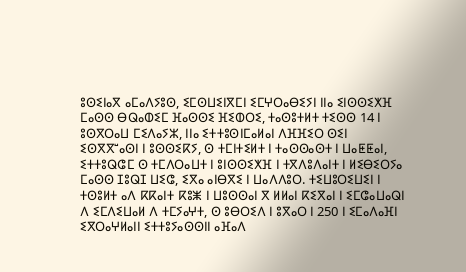ⵓⵙⵉⵏⴰⴳ ⴰⵎⴰⴷⵢⵓⵙ, ⵉⵎⵙⵡⵉⵏⴳⵎⵏ ⵉⵎⵖⵔⴰⴱⵉⵢⵏ ⵏⵏⴰ ⵉⵏⵙⵙⵉⵅⴼ ⵎⴰⵙⵙ ⴱⵕⴰⵀⵉⵎ ⴼⴰⵙⵙⵉ ⴼⵉⵀⵔⵉ, ⵜⴰⵙⵓⵜⵍⵜ ⵜⵉⵙⵙ 14 ⵏ ⵓⵙⴳⵔⴰⵡ ⵎⵉⴷⴰⵢⵣ, ⵏⵏⴰ ⵉⵜⵜⵓⵙⵏⵎⴰⵍⴰⵏ ⴷⴼⴼⵉⵔ ⵙⵉⵏ ⵉⵙⴳⴳⵯⴰⵙⵏ ⵏ ⵓⵙⵙⵉⴽⵢ, ⵙ ⵜⵎⵏⵜⵉⵍⵜ ⵏ ⵜⴰⵙⵙⴰⵙⵜ ⵏ ⵡⴰⵟⵟⴰⵏ, ⵉⵜⵜⵓⵕⵛⵎ ⵙ ⵜⵎⴷⵔⴰⵡⵜ ⵏ ⵓⵏⵙⵙⵉⵅⴼ ⵏ ⵜⴳⴷⵓⴷⴰⵏⵜ ⵏ ⵍⵉⴱⵉⵔⵢⴰ ⵎⴰⵙⵙ ⵊⵓⵕⵊ ⵡⵉⵛ, ⵉⴳⴰ ⴰⵏⴱⴳⵉ ⵏ ⵡⴰⴷⴷⵓⵔ. ⵜⵉⵡⵓⵔⵉⵡⵉⵏ ⵏ ⵜⵙⵓⵍⵜ ⴰⴷ ⴽⴽⴰⵏⵜ ⴽⵓⵥ ⵏ ⵡⵓⵙⵙⴰⵏ ⴳ ⵍⵍⴰⵏ ⴽⵉⴳⴰⵏ ⵏ ⵉⵎⵛⴰⵡⴰⵕⵏ ⴷ ⵉⵎⴷⵉⵡⴰⵍ ⴷ ⵜⵎⵢⴰⵖⵜ, ⵙ ⵓⴱⵔⵉⴷ ⵏ ⵓⴳⴰⵔ ⵏ 250 ⵏ ⵉⵎⴰⴷⴰⴼⵏ ⵉⴳⵔⴰⵖⵍⴰⵏⵏ ⵉⵜⵜⵓⵢⴰⵙⵙⵏⵏ ⴰⴼⴰⴷ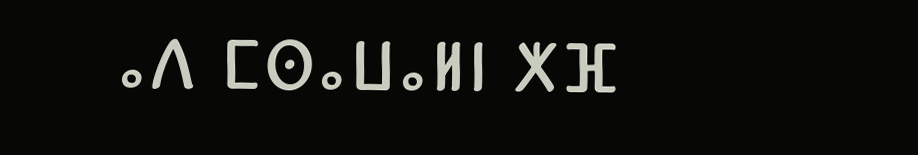ⴰⴷ ⵎⵙⴰⵡⴰⵍⵏ ⵅⴼ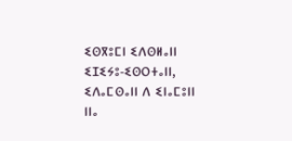ⵉⵙⴳⵓⵎⵏ ⵉⴷⵙⵍⴰⵏⵏ ⵉⵊⵉⵢⵓ-ⵉⵙⵔⵜⴰⵏⵏ, ⵉⴷⴰⵎⵙⴰⵏⵏ ⴷ ⵉⵏⴰⵎⵓⵏⵏ ⵏⵏⴰ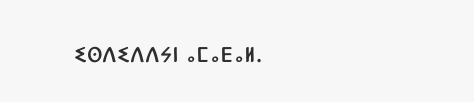ⵉⵙⴷⵉⴷⴷⵢⵏ ⴰⵎⴰⴹⴰⵍ.